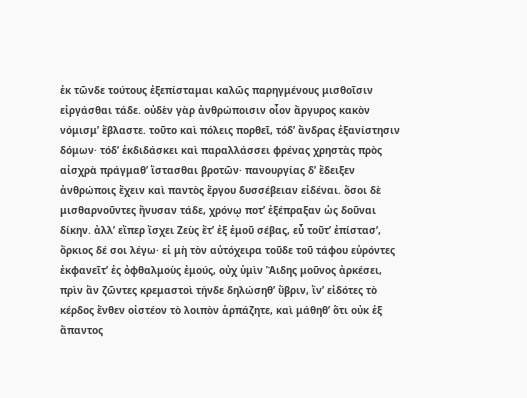ἐκ τῶνδε τούτους ἐξεπίσταμαι καλῶς παρηγμένους μισθοῖσιν εἰργάσθαι τάδε. οὐδὲν γὰρ ἀνθρώποισιν οἷον ἄργυρος κακὸν νόμισμʼ ἔβλαστε. τοῦτο καὶ πόλεις πορθεῖ, τόδʼ ἄνδρας ἐξανίστησιν δόμων· τόδʼ ἐκδιδάσκει καὶ παραλλάσσει φρένας χρηστὰς πρὸς αἰσχρὰ πράγμαθʼ ἵστασθαι βροτῶν· πανουργίας δʼ ἔδειξεν ἀνθρώποις ἔχειν καὶ παντὸς ἔργου δυσσέβειαν εἰδέναι. ὅσοι δὲ μισθαρνοῦντες ἤνυσαν τάδε, χρόνῳ ποτʼ ἐξέπραξαν ὡς δοῦναι δίκην. ἀλλʼ εἴπερ ἴσχει Ζεὺς ἔτʼ ἐξ ἐμοῦ σέβας, εὖ τοῦτʼ ἐπίστασʼ, ὅρκιος δέ σοι λέγω· εἰ μὴ τὸν αὐτόχειρα τοῦδε τοῦ τάφου εὑρόντες ἐκφανεῖτʼ ἐς ὀφθαλμοὺς ἐμούς, οὐχ ὑμὶν Ἅιδης μοῦνος ἀρκέσει, πρὶν ἂν ζῶντες κρεμαστοὶ τήνδε δηλώσηθʼ ὕβριν, ἵνʼ εἰδότες τὸ κέρδος ἔνθεν οἰστέον τὸ λοιπὸν ἁρπάζητε, καὶ μάθηθʼ ὅτι οὐκ ἐξ ἅπαντος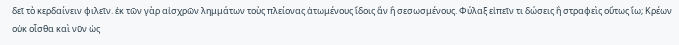δεῖ τὸ κερδαίνειν φιλεῖν. ἐκ τῶν γὰρ αἰσχρῶν λημμάτων τοὺς πλείονας ἀτωμένους ἴδοις ἂν ἢ σεσωσμένους. Φύλαξ εἰπεῖν τι δώσεις ἢ στραφεὶς οὕτως ἴω; Κρέων οὐκ οἶσθα καὶ νῦν ὡς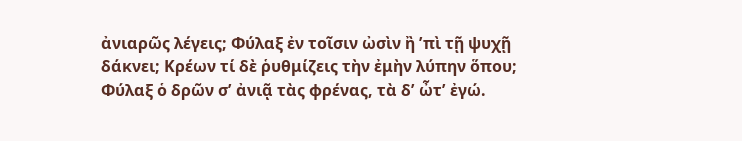ἀνιαρῶς λέγεις; Φύλαξ ἐν τοῖσιν ὠσὶν ἢ ʼπὶ τῇ ψυχῇ δάκνει; Κρέων τί δὲ ῥυθμίζεις τὴν ἐμὴν λύπην ὅπου; Φύλαξ ὁ δρῶν σʼ ἀνιᾷ τὰς φρένας, τὰ δʼ ὦτʼ ἐγώ.